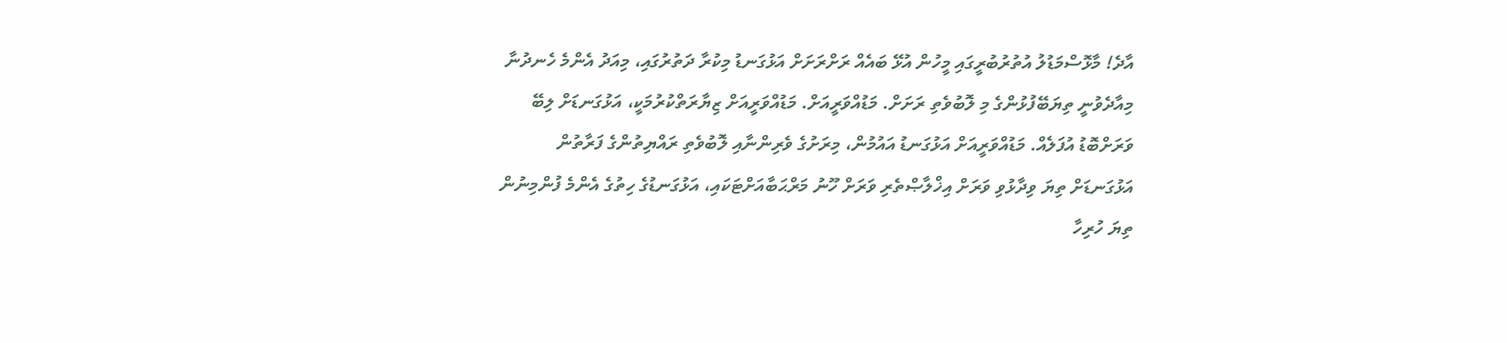އާދެ! މާޅޮސްމަޑުލު އުތުރުބުރީގައި މީހުން އުޅޭ ބައެއް ރަށްރަށަށް އަޅުގަނޑު މިކުރާ ދަތުރުގައި، މިއަދު އެންމެ ހެނދުނާ މިއާދެވުނީ ތިޔަބޭފުޅުންގެ މި ލޮބުވެތި ރަށަށް. މަޑުއްވަރީއަށް. މަޑުއްވަރީއަށް ޒިޔާރަތްކުރުމަކީ، އަޅުގަނޑަށް ލިބޭ ވަރަށްބޮޑު އުފަލެއް. މަޑުއްވަރީއަށް އަޅުގަނޑު އައުމުން، މިރަށުގެ ވެރިންނާއި ލޮބުވެތި ރައްޔިތުންގެ ފަރާތުން އަޅުގަނޑަށް ތިޔަ ވިދާޅުވި ވަރަށް އިޚްލާޞްތެރި ވަރަށް ހޫނު މަރްޙަބާއަށްޓަކައި، އަޅުގަނޑުގެ ހިތުގެ އެންމެ ފުންމިނުން ތިޔަ ހުރިހާ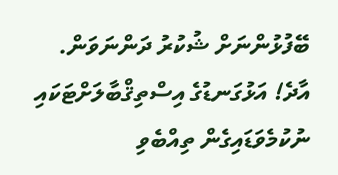ބޭފުޅުންނަށް ޝުކުރު ދަންނަވަން.
އާދެ! އަޅުގަނޑުގެ އިސްތިޤްބާލަށްޓަކައި ނުކުމެވަޑައިގެން ތިއްބެވި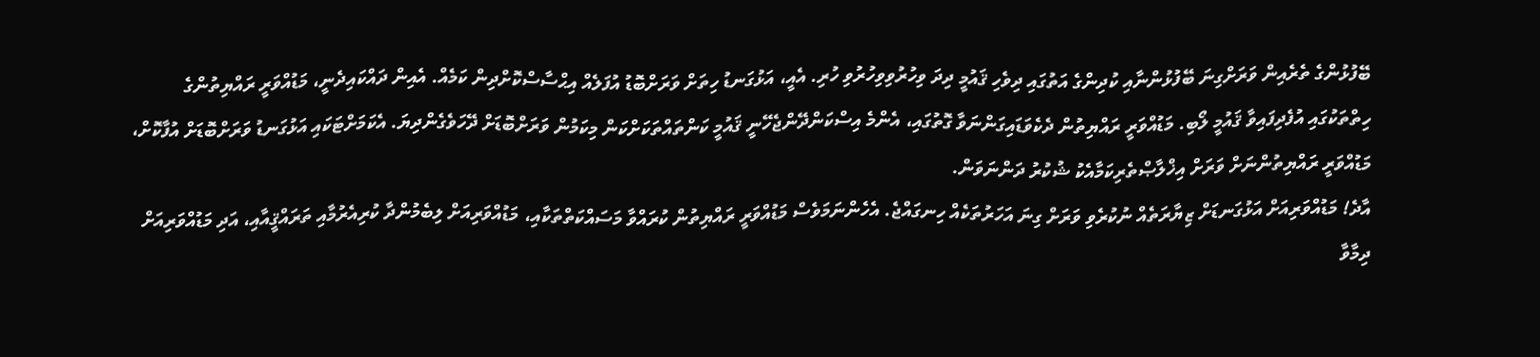ބޭފުޅުންގެ ތެރެއިން ވަރަށްގިނަ ބޭފުޅުންނާއި ކުދިންގެ އަތުގައި ދިވެހި ޤައުމީ ދިދަ ވިހުރުވިވިހުރުވި ހުރި. އެއީ، އަޅުގަނޑު ހިތަށް ވަރަށްބޮޑު އުފަލެއް އިޙްސާސްކޮށްދިން ކަމެއް. އެއިން ދައްކައިދެނީ، މަޑުއްވަރީ ރައްޔިތުންގެ ހިތްތަކުގައި އުފެދިފައިވާ ޤައުމީ ލޯބި. މަޑުއްވަރީ ރައްޔިތުން ދެކެވަޑައިގަންނަވާ ގޮތުގައި، އެންމެ އިސްކަންދޭންޖެހޭނީ ޤައުމީ ކަންތައްތަކަށްކަން މިކަމުން ވަރަށްބޮޑަށް ދޭހަވެގެންދިޔަ. އެކަމަށްޓަކައި އަޅުގަނޑު ވަރަށްބޮޑަށް އުފާކޮށް، މަޑުއްވަރީ ރައްޔިތުންނަށް ވަރަށް އިޚްލާޞްތެރިކަމާއެކު ޝުކުރު ދަންނަވަން.
އާދެ! މަޑުއްވަރިއަށް އަޅުގަނޑަށް ޒިޔާރަތެއް ނުކުރެވި ވަރަށް ގިނަ އަހަރުތަކެއް ހިނގައްޖެ. އެހެންނަމަވެސް މަޑުއްވަރީ ރައްޔިތުން ކުރައްވާ މަސައްކަތްތަކާއި، މަޑުއްވަރިއަށް ލިބެމުންދާ ކުރިއެރުމާއި ތަރައްޤީއާއި، އަދި މަޑުއްވަރިއަށް ދިމާވާ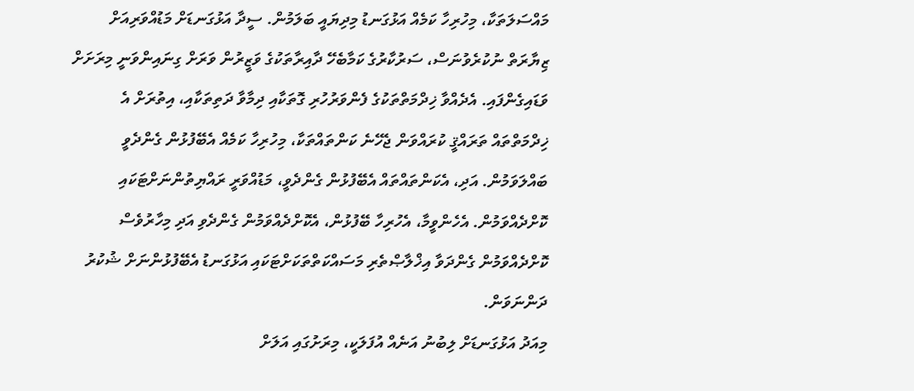މައްސަލަތަކާ، މިހުރިހާ ކަމެއް އަޅުގަނޑު މިދިޔައީ ބަލަމުން. ސީދާ އަޅުގަނޑަށް މަޑުއްވަރިއަށް ޒިޔާރަތް ނުކުރެވުނަސް، ސަރުކާރުގެ ކަމާބެހޭ ދާއިރާތަކުގެ ވަޒީރުން ވަރަށް ގިނައިންވަނީ މިރަށަށް ވަޑައިގެންފައި. އެދެއްވާ ޚިދްމަތްތަކުގެ ފެންވަރުހުރި ގޮތަކާއި ދިމާވާ ދަތިތަކާއި، އިތުރަށް އެ ޚިދްމަތްތައް ތަރައްޤީ ކުރައްވަން ޖެހޭނެ ކަންތައްތަކާ، މިހުރިހާ ކަމެއް އެބޭފުޅުން ގެންދެވީ ބައްލަވަމުން. އަދި، އެކަންތައްތައް އެބޭފުޅުން ގެންދެވީ، މަޑުއްވަރީ ރައްޔިތުންނަށްޓަކައި ކޮށްދެއްވަމުން. އެހެންވީމާ، އެހުރިހާ ބޭފުޅުން، އެކޮށްދެއްވަމުން ގެންދެވި އަދި މިހާރުވެސް ކޮށްދެއްވަމުން ގެންދަވާ އިޚްލާޞްތެރި މަސައްކަތްތަކަށްޓަކައި އަޅުގަނޑު އެބޭފުޅުންނަށް ޝުކުރު ދަންނަވަން.
މިއަދު އަޅުގަނޑަށް ލިބުނު އަނެއް އުފަލަކީ، މިރަށުގައި އަލަށް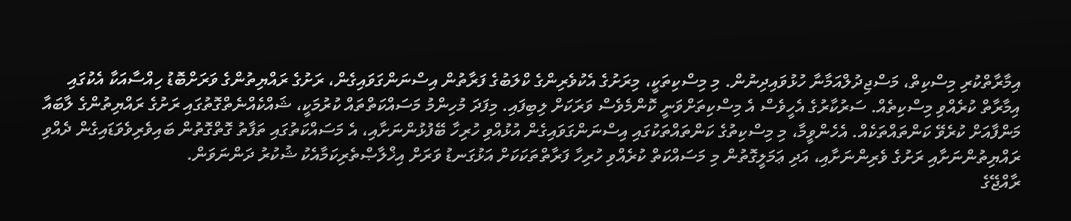އިމާރާތްކުރި މިސްކިތް، މަސްޖިދުލްއަމާނާ ހުޅުވައިދިނުން. މި މިސްކިތަކީ، މިރަށުގެ އެކުވެރިންގެ ކްލަބުގެ ފަރާތުން އިސްނަންގަވައިގެން، ރަށުގެ ރައްޔިތުންގެ ވަރަށްބޮޑު ހިއްސާއަކާ އެކުގައި އިމާރާތް ކުރެއްވި މިސްކިތެއް. ސަރުކާރުގެ އެހީވެސް އެ މިސްކިތަށްވަނީ ކޮންމެވެސް ވަރަކަށް ލިބިފައި. މިފަދަ މުހިންމު މަސައްކަތްތައް ކުރުމަކީ، ޝައްކެއްނެތްގޮތުގައި ރަށުގެ ރައްޔިތުންގެ ލާބައާ މަންފާއަށް ކުރެވޭ ކަންތައްތަކެއް. އެހެންވީމާ، މި މިސްކިތުގެ ކަންތައްތަކުގައި އިސްނަންގަވައިގެން އުޅުއްވި ހުރިހާ ބޭފުޅުންނަށާއި، އެ މަސައްކަތުގައި ތަފާތު ގޮތްގޮތުން ބައިވެރިވެވަޑައިގެން ދެއްވި ރައްޔިތުންނަށާއި ރަށުގެ ވެރިންނަށާއި، އަދި ޢަމަލީގޮތުން މި މަސައްކަތް ކުރެއްވި ހުރިހާ ފަރާތްތަކަކަށް އަޅުގަނޑު ވަރަށް އިޚްލާޞްތެރިކަމާއެކު ޝުކުރު ދަންނަވަން.
ރާއްޖޭގެ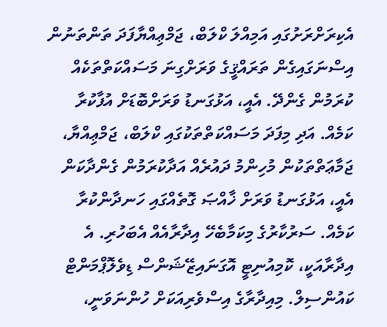އެކިރަށްރަށުގައި އަމިއްލަ ކްލަބް، ޖަމްޢިއްޔާފަދަ ތަންތަނުން އިސްނަގައިގެން ތަރައްޤީގެ ވަރަށްގިނަ މަސައްކަތްތަކެއް ކުރަމުން ގެންދޭ. އެއީ، އަޅުގަނޑު ވަރަށްބޮޑަށް އުފާކުރާ ކަމެއް. އަދި މިފަދަ މަސައްކަތްތަކުގައި ކްލަބް، ޖަމްޢިއްޔާ، ޖަމާޢަތްތަކުން މުހިންމު ދައުރެއް އަދާކުރަމުން ގެންދާކަން އެއީ، އަޅުގަނޑު ވަރަށް ޚާއްޞަ ގޮތެއްގައި ހަނދާންކުރާ ކަމެއް. ސަރުކާރުގެ މިކަމާބެހޭ އިދާރާއެއް އެބަހުރި. އެ އިދާރާއަކީ، ކޮމިއުނިޓީ އޮގަނައިޒޭޝަންސް ޑިވެލޮޕްމަންޓް ކައުންސިލް. މިއިދާރާގެ އިސްވެރިއަކަށް ހުންނަވަނީ،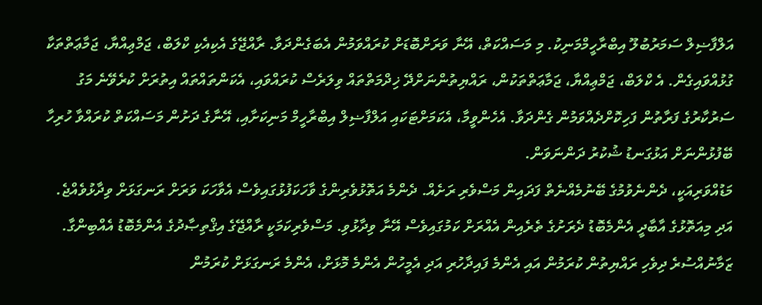އަލްފާޟިލް ސަމަރުބުލޫ އިބްރާހީމްމަނިކު. މި މަސައްކަތް، އޭނާ ވަރަށްބޮޑަށް ކުރައްވަމުން އެބަގެންދަވާ. ރާއްޖޭގެ އެކިއެކި ކްލަބް، ޖަމްޢިއްޔާ، ޖަމާޢަތްތަކާ ގުޅުއްވައިގެން. އެ ކްލަބް، ޖަމްޢިއްޔާ، ޖަމާޢަތްތަކުން، ރައްޔިތުންނަށްދޭ ޚިދްމަތްތައް ވިލަރެސް ކުރައްވައި، އެކަންތައްތައް އިތުރަށް ކުރެވޭނެ މަގު ސަރުކާރުގެ ފަރާތުން ފަހިކޮށްދެއްވަމުން ގެންދަވާ. އެހެންވީމާ، އެކަމަށްޓަކައި އަލްފާޟިލް އިބްރާހީމް މަނިކަށާއި، އޭނާގެ ދަށުން މަސައްކަތް ކުރައްވާ ހުރިހާ ބޭފުޅުންނަށް އަޅުގަނޑު ޝުކުރު ދަންނަވަން.
މަޑުއްވަރިއަކީ، ދެންނެވުމުގެ ބޭނުމެއްނެތް ފަދައިން މަސްވެރި ރަށެއް. ދެންމެ އަތޮޅުވެރިންގެ ވާހަކަފުޅުގައިވެސް އެވާހަކަ ވަރަށް ރަނގަޅަށް ވިދާޅުވެއްޖެ. އަދި މިއަތޮޅުގެ އާބާދީ އެންމެބޮޑު ދެރަށުގެ ތެރެއިން އެއްރަށް ކަމުގައިވެސް އޭނާ ވިދާޅުވި. މަސްވެރިކަމަކީ ރާއްޖޭގެ އިޤްތިޞާދުގެ އެންމެބޮޑު އެއްބިންގާ. ޒަމާނުއްސުރެ ދިވެހި ރައްޔިތުން ކުރަމުން އައި އެންމެ ފައިދާހުރި އަދި އެމީހުން އެންމެ މޮޅަށް، އެންމެ ރަނގަޅަށް ކުރަމުން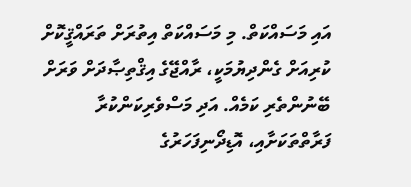އައި މަސައްކަތް. މި މަސައްކަތް އިތުރަށް ތަރައްޤީކޮށް ކުރިއަށް ގެންދިޔުމަކީ، ރާއްޖޭގެ އިޤްތިޞާދަށް ވަރަށް ބޭނުންތެރި ކަމެއް. އަދި މަސްވެރިކަންކުރާ ފަރާތްތަކަށާއި، އޮޑިދޯނިފަހަރުގެ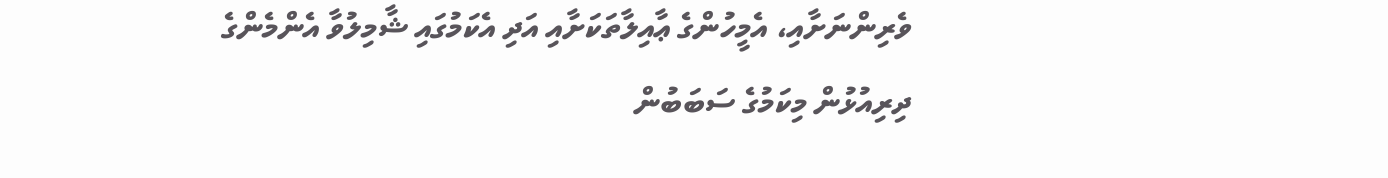ވެރިންނަށާއި، އެމީހުންގެ ޢާއިލާތަކަށާއި އަދި އެކަމުގައި ޝާމިލުވާ އެންމެންގެ ދިރިއުޅުން މިކަމުގެ ސަބަބުން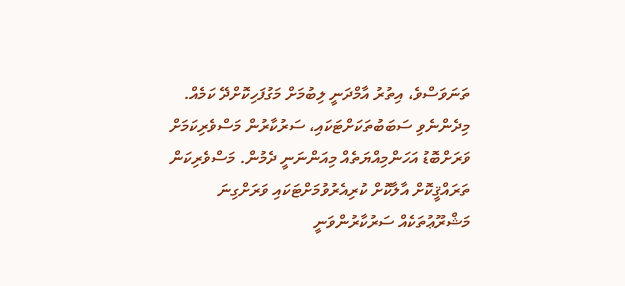ތަނަވަސްވެ، އިތުރު އާމްދަނީ ލިބުމަށް މަގުފަހިކޮށްދޭ ކަމެއް.
މިދެންނެވި ސަބަބުތަކަށްޓަކައި، ސަރުކާރުން މަސްވެރިކަމަށް ވަރަށްބޮޑު އަހަންމިއްޔަތެއް މިއަންނަނީ ދެމުން. މަސްވެރިކަން ތަރައްޤީކޮށް އާލާކޮށް ކުރިއެރުވުމަށްޓަކައި ވަރަށްގިނަ މަޝްރޫޢުތަކެއް ސަރުކާރުންވަނީ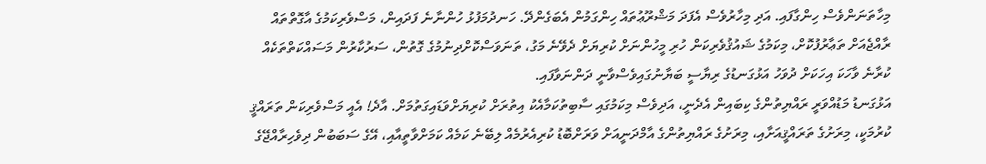މިހާތަނަންވެސް ހިންގާފައި. އަދި މިހާރުވެސް އެފަދަ މަޝްރޫޢުތައް ހިންގަމުން އެބަގެންދޭ. ހަނދުމަފުޅު ހުންނާނެ ފަދައިން، މަސްވެރިކަމުގެ އާގޮތްތައް ރާއްޖެއަށް ތަޢާރުފުކޮށް، މިކަމުގެ ޝައުޤުވެރިކަން ހުރި މީހުންނަށް ކުރިޔަށް ދެވޭނެ މަގު، ތަނަވަސްކޮށްދިނުމުގެ ގޮތުން، ސަރުކާރުން މަސައްކަތްތަކެއް ކުރާނެ ވާހަކަ އިހަކަށް ދުވަހު އަޅުގަނޑުގެ ރިޔާސީ ބަޔާނުގައިވެސްވާނީ ދަންނަވާފައި.
އަޅުގަނޑު މަޑުއްވަރީ ރައްޔިތުންގެ ކިބައިން އެދެނީ، އަދިވެސް މިކަމުގައި ސާބިތުކަމާއެކު އިތުރަށް ކުރިޔަށްވަޑައިގަތުމަށް. އާދެ! އެއީ މަސްވެރިކަން ތަރައްޤީ ކުރުމަކީ، މިރަށުގެ ތަރައްޤީއަށާއި، މިރަށުގެ ރައްޔިތުންގެ އާމްދަނީއަށް ވަރަށްބޮޑު ކުރިއެރުމެއް ލިބޭނެ ކަމެއް ކަމަށްވާތީއާއި، އޭގެ ސަބަބުން ދިވެހިރާއްޖޭގެ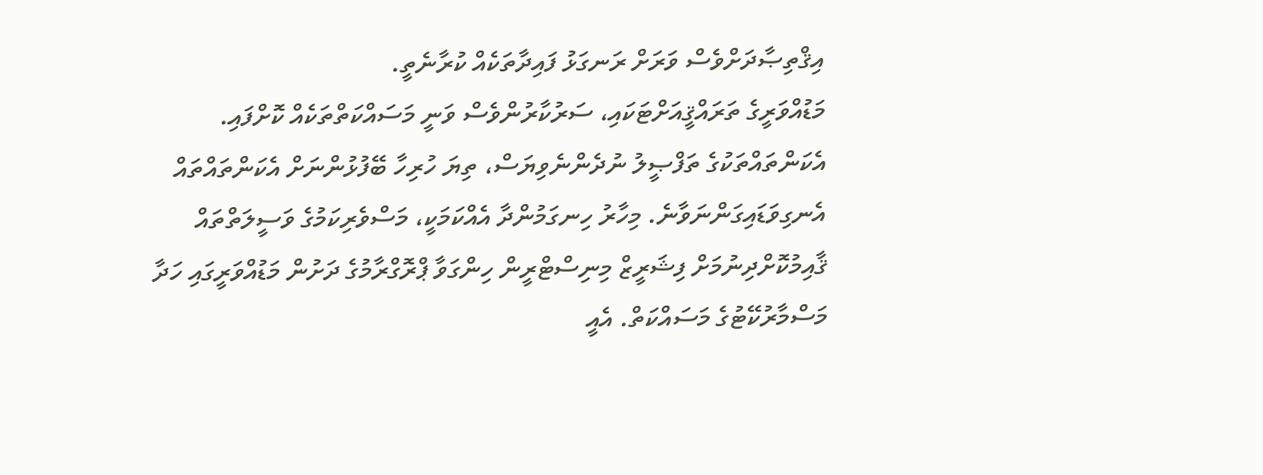އިޤްތިޞާދަށްވެސް ވަރަށް ރަނގަޅު ފައިދާތަކެއް ކުރާނެތީ.
މަޑުއްވަރީގެ ތަރައްޤީއަށްޓަކައި، ސަރުކާރުންވެސް ވަނީ މަސައްކަތްތަކެއް ކޮށްފައި. އެކަންތައްތަކުގެ ތަފްޞީލު ނުދެންނެވިޔަސް، ތިޔަ ހުރިހާ ބޭފުޅުންނަށް އެކަންތައްތައް އެނގިވަޑައިގަންނަވާނެ. މިހާރު ހިނގަމުންދާ އެއްކަމަކީ، މަސްވެރިކަމުގެ ވަސީލަތްތައް ޤާއިމުކޮށްދިނުމަށް ފިޝަރީޒް މިނިސްޓްރީން ހިންގަވާ ޕްރޮގްރާމުގެ ދަށުން މަޑުއްވަރީގައި ހަދާ މަސްމާރުކޭޓުގެ މަސައްކަތް. އެއީ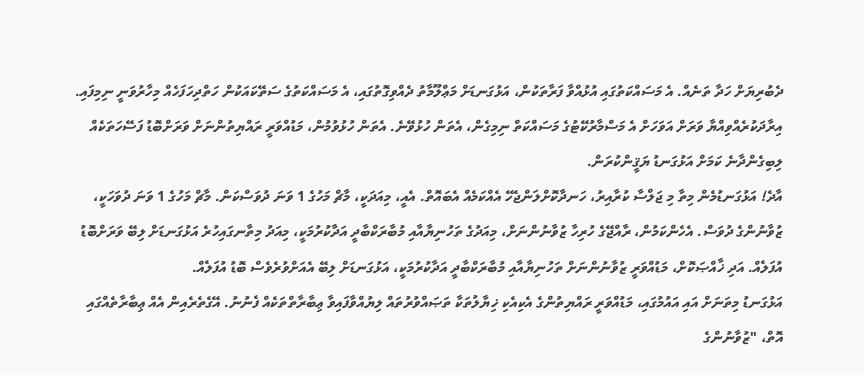ދެބުރިޔަށް ހަދާ ތަނެއް. އެ މަސައްކަތުގައި އުޅުއްވާ ފަރާތަކުން، އަޅުގަނޑަށް މަޢްލޫމާތު ދެއްވިގޮތުގައި، އެ މަސައްކަތުގެ ސަތޭކައަކުން ހަތްދިހަފަހެއް މިހާރުވަނީ ނިމިފައި. އިރާދަކުރެއްވިއްޔާ ވަރަށް އަވަހަށް އެ މަސްމާރުކޭޓުގެ މަސައްކަތް ނިމިގެން، އެތަން ހުޅުވޭނެ. އެތަން ހުޅުވުމުން، މަޑުއްވަރީ ރައްޔިތުންނަށް ވަރަށްބޮޑު ފަސޭހަތަކެއް ލިބިގެންދާނެ ކަމަށް އަޅުގަނޑު ޔަޤީންކުރަން.
އާދެ! އަޅުގަނޑުމެން މިތާ މި ޖަލްސާ ކުރާއިރު، ހަނދާކޮށްލަންޖެހޭ އެއްކަމެއް އެބައޮތް. އެއީ، މިއަދަކީ، މާޗް މަހުގެ 1 ވަނަ ދުވަސްކަން. މާޗް މަހުގެ 1 ވަނަ ދުވަހަކީ، ޒުވާނުންގެ ދުވަސް. އެހެންކަމުން، ރާއްޖޭގެ ހުރިހާ ޒުވާނުންނަށް، މިއަދުގެ ތަހުނިޔާއާއި މުބާރަކްބާދީ އަދާކުރުމަކީ، މިއަދު މިތާނގައިހުރެ އަޅުގަނޑަށް ލިބޭ ވަރަށްބޮޑު އުފަލެއް. އަދި ޚާއްޞަކޮށް، މަޑުއްވަރީ ޒުވާނުންނަށް ތަހުނިޔާއާއި މުބާރަކްބާދީ އަދާކުރުމަކީ، އަޅުގަނޑަށް ލިބޭ އެއަށްވުރެވެސް ބޮޑު އުފަލެއް.
އަޅުގަނޑު މިތަނަށް އައި އައުމުގައި، މަޑުއްވަރީ ރައްޔިތުންގެ އެކިއެކި ޚިޔާލުތަކާ ތަޞައްވުރުތައް ލިޔުއްވާފައިވާ ޢިބާރާތްތަކެއް ފެނުނު. އޭގެތެރެއިން އެއް ޢިބާރާތެއްގައި އޮތް، "ޒުވާނުންގެ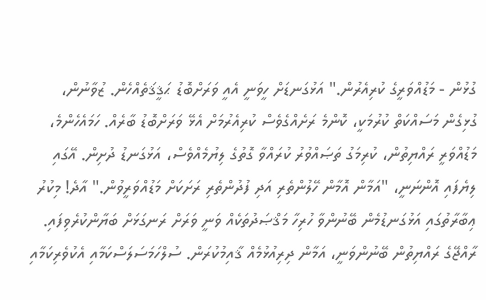ގުޅުން - މަޑުއްވަރީގެ ކުރިއެރުން." އަޅުގަނޑަށް ހީވަނީ އެއީ ވަރަށްބޮޑު ޙަޤީޤަތެއްހެން. ޒުވާނުން، ގުޅިގެން މަސައްކަތް ކުރުމަކީ، ކޮންމެ ރަށެއްގެވެސް ކުރިއެރުމަށް އެޅޭ ވަރަށްބޮޑު ބާރެއް. ހަމައެހެންމެ، މަޑުއްވަރީ ރައްޔިތުން، ކުރިމަގު ތަޞައްވުރު ކުރައްވާ ގޮތުގެ ލިޔުމެއްވެސް، އަޅުގަނޑު ދުށިން. އޭގައި ލިޔެފައި އޮންނަނީ، "އަމާން އޮމާން ހޭލުންތެރި އަދި ފުދުންތެރި ރަށަކަށް މަޑުއްވަރީވުން." އާދެ! މިކުރު ޢިބާރާތުގައި އަޅުގަނޑުމެން ބޭނުންވާ ހުރިހާ މަޤްޞަދުތަކެއް ވަނީ ވަރަށް ރަނގަޅަށް ބަޔާންކުރެވިފައި.
ރާއްޖޭގެ ރައްޔިތުން ބޭނުންވަނީ، އަމާން ދިރިއުޅުމެއް ޤާއިމުކުރަން. ސުލްހަމަސަލަސްކަމާއި އެކުވެރިކަމާއި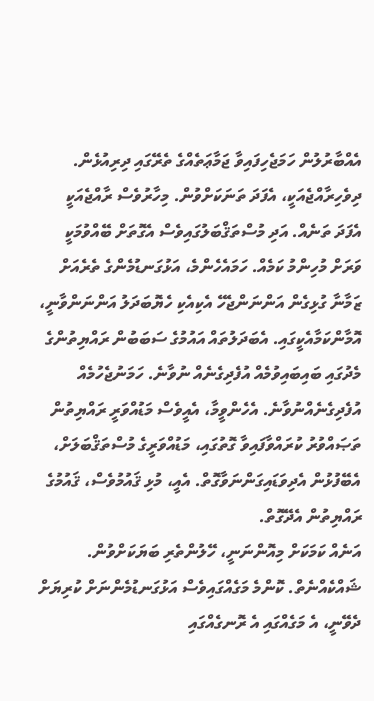އެއްބާރުލުން ހަމަޖެހިފައިވާ ޖަމާޢަތެއްގެ ތެރޭގައި ދިރިއުޅެން. ދިވެހިރާއްޖެއަކީ، އެފަދަ ތަނަކަށްވުން. މިހާރުވެސް ރާއްޖެއަކީ އެފަދަ ތަނެއް. އަދި މުސްތަޤްބަލުގައިވެސް އެގޮތަށް ބޭއްވުމަކީ ވަރަށް މުހިންމު ކަމެއް. ހަމައެހެންމެ، އަޅުގަނޑުމެންގެ ތެރެއަށް ޒަމާނާ ގުޅިގެން އަންނަންޖެހޭ އެކިއެކި ހެޔޮބަދަލު އަންނަންވާނީ، އޮމާންކަމާއެކީގައި. އެބަދަލުތައް އައުމުގެ ސަބަބުން ރައްޔިތުންގެ މެދުގައި ބައިބައިވުމެއް އުފެދިގެނެއް ނުވާނެ. ހަމަނުޖެހުމެއް އުފެދިގެނެއްނުވާނެ. އެހެންވީމާ، އެއީވެސް މަޑުއްވަރީ ރައްޔިތުން ތަޞައްވުރު ކުރައްވާފައިވާ ގޮތުގައި، މަޑުއްވަރީގެ މުސްތަޤްބަލަށް، އެބޭފުޅުން އެދިވަޑައިގަންނަވާގޮތް. އެއީ، މުޅި ޤައުމުވެސް، ޤައުމުގެ ރައްޔިތުން އެދޭގޮތް.
އަނެއް ކަމަކަށް މިއޮންނަނީ، ހޭލުންތެރި ބަޔަކަށްވުން. ޝައްކެއްނެތް. ކޮންމެ މަގެއްގައިވެސް އަޅުގަނޑުމެންނަށް ކުރިޔަށް ދެވޭނީ، އެ މަގެއްގައި އެ ރޮނގެއްގައި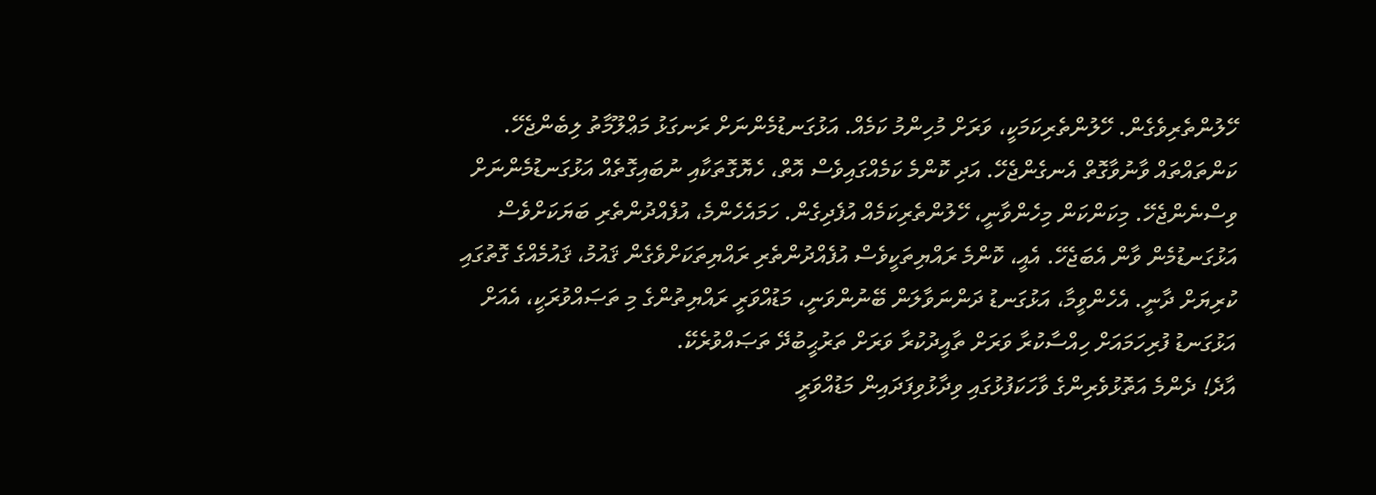ހޭލުންތެރިވެގެން. ހޭލުންތެރިކަމަކީ، ވަރަށް މުހިންމު ކަމެއް. އަޅުގަނޑުމެންނަށް ރަނގަޅު މަޢްލޫމާތު ލިބެންޖެހޭ. ކަންތައްތައް ވާނުވާގޮތް އެނގެންޖެހޭ. އަދި ކޮންމެ ކަމެއްގައިވެސް އޮތް، ހެޔޮގޮތަކާއި ނުބައިގޮތެއް އަޅުގަނޑުމެންނަށް ވިސްނެންޖެހޭ. މިކަންކަން މިހެންވާނީ، ހޭލުންތެރިކަމެއް އުފެދިގެން. ހަމައެހެންމެ، އުފެއްދުންތެރި ބަޔަކަށްވެސް އަޅުގަނޑުމެން ވާން އެބަޖެހޭ. އެއީ، ކޮންމެ ރައްޔިތަކީވެސް އުފެއްދުންތެރި ރައްޔިތަކަށްވެގެން ޤައުމު، ޤައުމެއްގެ ގޮތުގައި ކުރިޔަށް ދާނީ. އެހެންވީމާ، އަޅުގަނޑު ދަންނަވާލަން ބޭނުންވަނީ، މަޑުއްވަރީ ރައްޔިތުންގެ މި ތަޞައްވުރަކީ، އެއަށް އަޅުގަނޑު ފުރިހަމައަށް ހިއްސާކުރާ ވަރަށް ތާއީދުކުރާ ވަރަށް ތަރުޙީބުދޭ ތަޞައްވުރެކޭ.
އާދެ! ދެންމެ އަތޮޅުވެރިންގެ ވާހަކަފުޅުގައި ވިދާޅުވިފަދައިން މަޑުއްވަރީ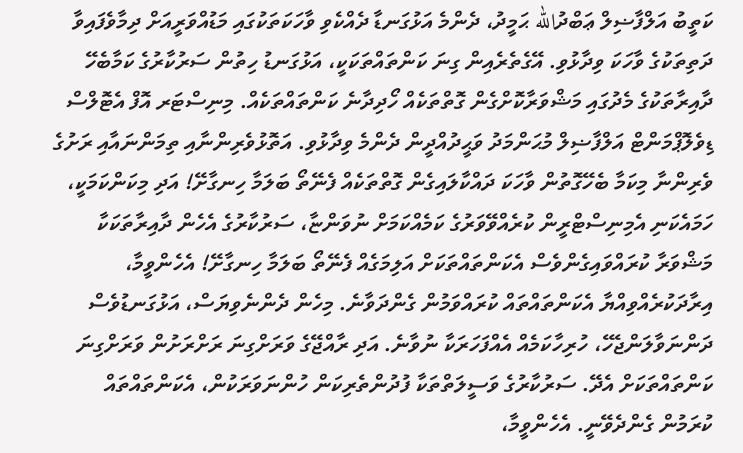ކަތީބު އަލްފާޟިލް ޢަބްދުالله ޙަމީދު، ދެންމެ އަޅުގަނޑާ ދެއްކެވި ވާހަކަތަކުގައި މަޑުއްވަރީއަށް ދިމާވެފައިވާ ދަތިތަކުގެ ވާހަކަ ވިދާޅުވި. އޭގެތެރެއިން ގިނަ ކަންތައްތަކަކީ، އަޅުގަނޑު ހިތުން ސަރުކާރުގެ ކަމާބެހޭ ދާއިރާތަކުގެ މެދުގައި މަޝްވަރާކޮށްގެން ގޮތްތަކެއް ހޯދިދާނެ ކަންތައްތަކެއް. މިނިސްޓަރ އޮފް އެޓޮލްސް ޑިވެލޮޕްމަންޓް އަލްފާޟިލް މުޙަންމަދު ވަޙީދުއްދީން ދެންމެ ވިދާޅުވި. އަތޮޅުވެރިންނާއި ތިމަންނައާއި ރަށުގެ ވެރިންނާ މިކަމާ ބެހޭގޮތުން ވާހަކަ ދައްކާލައިގެން ގޮތްތަކެއް ފެނޭތޯ ބަލަމާ ހިނގާށޭ! އަދި މިކަންކަމަކީ، ހަމައެކަނި އެމިނިސްޓްރީން ކުރެއްވޭވަރުގެ ކަމެއްކަމަށް ނުވަންޏާ، ސަރުކާރުގެ އެހެން ދާއިރާތަކަކާ މަޝްވަރާ ކުރައްވައިގެންވެސް އެކަންތައްތަކަށް އަލިމަގެއް ފެނޭތޯ ބަލަމާ ހިނގާށޭ! އެހެންވީމާ، އިރާދަކުރެއްވިއްޔާ އެކަންތައްތައް ކުރައްވަމުން ގެންދަވާނެ. މިހެން ދެންނެވިޔަސް، އަޅުގަނޑުވެސް ދަންނަވާލަންޖެހޭ، ހުރިހާކަމެއް އެއްފަހަރަކާ ނުވާނެ. އަދި ރާއްޖޭގެ ވަރަށްގިނަ ރަށްރަށުން ވަރަށްގިނަ ކަންތައްތަކަށް އެދޭ. ސަރުކާރުގެ ވަސީލަތްތަކާ ފުދުންތެރިކަން ހުންނަވަރަކުން، އެކަންތައްތައް ކުރަމުން ގެންދެވޭނީ. އެހެންވީމާ،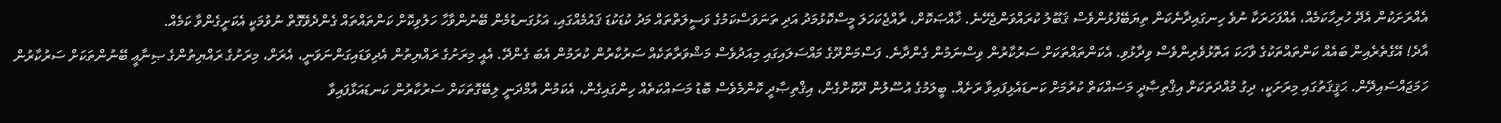އެއްރަށަކުން އެދޭ ހުރިހާކަމެއް، އެއްފަހަރަކާ ނުވެ ހިނގައިދާނެކަން ތިޔަބޭފުޅުންވެސް ޤަބޫލު ކުރައްވަންޖެހޭނެ. ޚާއްޞަކޮށް، ރާއްޖެކަހަލަ މީސްކޮޅުމަދު އަދި ތަނަވަސްކަމުގެ ވަސީލަތްތައް މަދު ކުޑަކުޑަ ޤައުމެއްގައި، އަޅުގަނޑުމެން ބޭނުންވާހާ ހަލުވިކޮށް ކަންތައްތައް ގެންދެވޭގޮތް ނުވުމަކީ އެކަށީގެންވާ ކަމެއް.
އާދެ! އޭގެތެރެއިން ބައެއް ކަންތައްތަކުގެ ވާހަކަ އަތޮޅުވެރިންވެސް ވިދާޅުވި. އެކަންތައްތަކަށް ސަރުކާރުން ވިސްނަމުން ގެންދާނެ. ފަސްމަންދޫގެ މައްސަލައިގައި މިއަދުވެސް މަޝްވަރާތަކެއް ސަރުކާރުން ކުރަމުން އެބަ ގެންދޭ. އެއީ މިރަށުގެ ރައްޔިތުން އެދިވަޑައިގަންނަވަނީ، އެރަށް، މިރަށުގެ ރައްޔިތުންގެ ޞިނާޢީ ބޭނުންތަކަށް ސަރުކާރުން ހަމަޖައްސައިދޭން. ޙަޤީޤަތުގައި މިރަށަކީ، ދިގު މުއްދަތަކަށް އިޤްތިޞާދީ މަސައްކަތް ކުރުމަށް ކަނޑައެޅިފައިވާ ރަށެއް. ބީލަމުގެ އުސޫލުން ދޫކޮށްގެން، އިޤްތިޞާދީ ކޮންމެވެސް ބޮޑު މަސައްކަތެއް ހިންގައިގެން، އެކަމުން އާމްދަނީ ލިބޭގޮތަކަށް ސަރުކާރުން ކަނޑައަޅާފައިވާ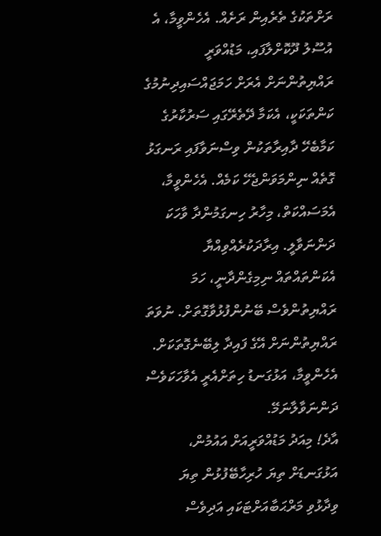ރަށްތަކުގެ ތެރެއިން ރަށެއް. އެހެންވީމާ، އެ އުސޫލު ދޫކޮށްލާފައި، މަޑުއްވަރީ ރައްޔިތުންނަށް އެރަށް ހަމަޖައްސައިދިނުމުގެ ކަންތަކަކީ، އެކަމާ ދޭތެރޭގައި ސަރުކާރުގެ ކަމާބެހޭ ދާއިރާތަކުން ވިސްނަވާފައި ރަނގަޅު ގޮތެއް ނިންމަވަންޖެހޭ ކަމެއް. އެހެންވީމާ، އެމަސައްކަތް، މިހާރު ހިނގަމުންދާ ވާހަކަ ދަންނަވާލީ. އިރާދަކުރެއްވިއްޔާ އެކަންތައްތައް ނިމިގެންދާނީ، ހަމަ ރައްޔިތުންވެސް ބޭނުންފުޅުވާގޮތަށް. ނުވަތަ ރައްޔިތުންނަށް އޭގެ ފައިދާ ލިބޭނެގޮތަކަށް. އެހެންވީމާ، އަޅުގަނޑު ހިތަށްއެރީ އެވާހަކަވެސް ދަންނަވާލާނަމޭ.
އާދެ! މިއަދު މަޑުއްވަރީއަށް އައުމުން، އަޅުގަނޑަށް ތިޔަ ހުރިހާބޭފުޅުން ތިޔަ ވިދާޅުވި މަރްޙަބާއަށްޓަކައި އަދިވެސް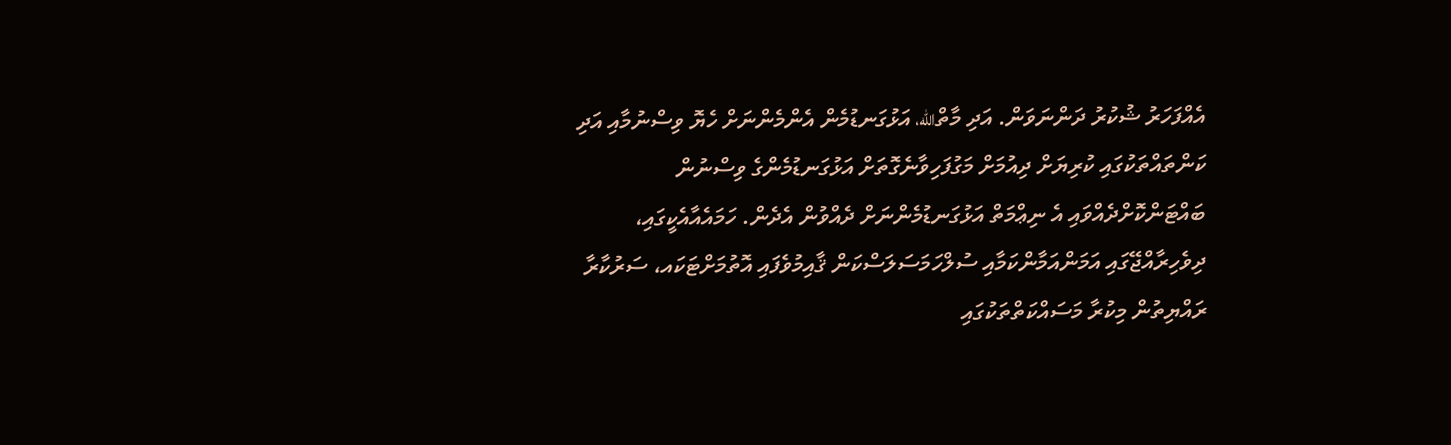އެއްފަހަރު ޝުކުރު ދަންނަވަން. އަދި މާތްالله، އަޅުގަނޑުމެން އެންމެންނަށް ހެޔޮ ވިސްނުމާއި އަދި ކަންތައްތަކުގައި ކުރިޔަށް ދިއުމަށް މަގުފަހިވާނެގޮތަށް އަޅުގަނޑުމެންގެ ވިސްނުން ބައްޓަންކޮށްދެއްވައި އެ ނިޢްމަތް އަޅުގަނޑުމެންނަށް ދެއްވުން އެދެން. ހަމައެއާއެކީގައި، ދިވެހިރާއްޖޭގައި އަމަންއަމާންކަމާއި ސުލްހަމަސަލަސްކަން ޤާއިމުވެފައި އޮތުމަށްޓަކައ، ސަރުކާރާ ރައްޔިތުން މިކުރާ މަސައްކަތްތަކުގައި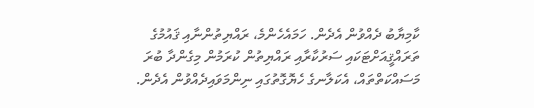ކާމިޔާބު ދެއްވުން އެދެން. ހަމައެހެންމެ، ރައްޔިތުންނާއި ޤައުމުގެ ތަރައްޤީއަށްޓަކައި ސަރުކާރާއި ރައްޔިތުން ކުރަމުން މިގެންދާ ބުރަ މަސައްކަތްތައް، އެކަލާނގެ ހެޔޮގޮތުގައި ނިންމަވައިދެއްވުން އެދެން.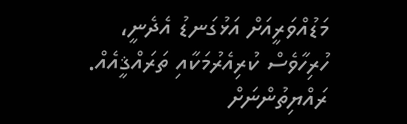މަޑުއްވަރީއަށް އަޅުގަނޑު އެދެނީ، ހުރިހާވެސް ކުރިއެރުމަކާއި ތަރައްޤީއެއް. ރައްޔިތުންނަށް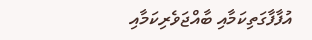އުފާފާގަތިކަމާއި ބާއްޖަވެރިކަމާއި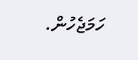ހަމަޖެހުން.